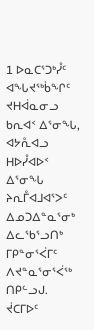1 ᐅᓇᑕᕐᑐᒃᓮᑦ ᐊᖓᔪᖅᑳᖏᑦ ᔪᕼᐋᓇᓂᓗ ᑲᕆᐊᑉ ᐃᕐᓂᖓ, ᐊᔭᕅᐊᓗ ᕼᐅᓮᐊᐅᑉ ᐃᕐᓂᖓ ᔨᕆᒤᐊᒧᐊᕐᐳᑦ ᐃᓄᑐᐃᓐᓇᕐᓂᒃ ᐃᓚᖃᕐᓗᑎᒃ ᒥᑭᓐᓂᕐᐹᒥᑦ ᐱᔪᓐᓇᕐᓂᕐᐹᖅ ᑎᑭᓪᓗᒍ.
ᔫᑕᒥᐅᑦ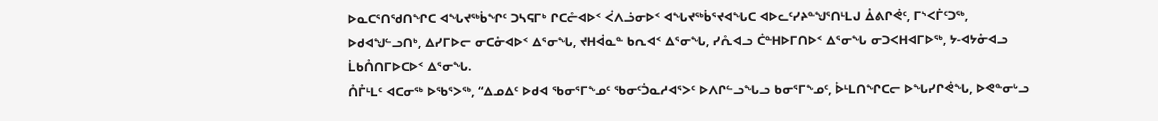ᐅᓇᑕᕐᑎᖁᑎᖏᑕ ᐊᖓᔪᖅᑳᖏᑦ ᑐᓴᕋᒥᒃ ᒋᑕᓔᐊᐅᑉ ᐹᐱᓘᓂᐅᑉ ᐊᖓᔪᖅᑳᕐᔪᐊᖓᑕ ᐊᐅᓚᑦᓯᔨᓐᖑᕐᑎᒻᒪᒍ ᐂᕕᒋᕚᑦ, ᒥᔅᐸᒦᑦᑐᖅ, ᐅᑯᐊᖑᓪᓗᑎᒃ, ᐃᓯᒥᐅᓕ ᓂᑕᓁᐊᐅᑉ ᐃᕐᓂᖓ, ᔪᕼᐋᓇᓐ ᑲᕆᐊᑉ ᐃᕐᓂᖓ, ᓯᕅᐊᓗ ᑖᓐᕼᐅᒥᑎᐅᑉ ᐃᕐᓂᖓ ᓂᑐᐸᕼᐊᒥᐅᖅ, ᔭ-ᐊᔭᓁᐊᓗ ᒫᑲᑍᑎᒥᐅᑕᐅᑉ ᐃᕐᓂᖓ.
ᑍᒤᒻᒪᑦ ᐊᑕᓂᖅ ᐅᖃᕐᐳᖅ, “ᐃᓄᐃᑦ ᐅᑯᐊ ᖃᓂᕐᒥᖕᓄᑦ ᖃᓂᑦᑑᓇᓱᐊᕐᐳᑦ ᐅᐱᒋᓪᓗᖓᓗ ᑲᓂᕐᒥᖕᓄᑦ, ᐆᒻᒪᑎᖏᑕᓕ ᐅᖓᓯᒋᕚᖓ, ᐅᕙᓐᓂᒡᓗ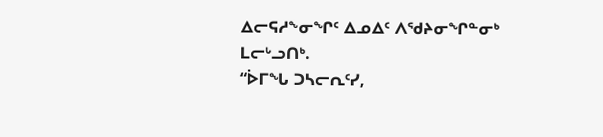ᐃᓕᕋᓱᖕᓂᖏᑦ ᐃᓄᐃᑦ ᐱᖁᔨᓂᖏᓐᓂᒃ ᒪᓕᒡᓗᑎᒃ.
“ᐆᒥᖓ ᑐᓴᓕᕆᑦᓯ,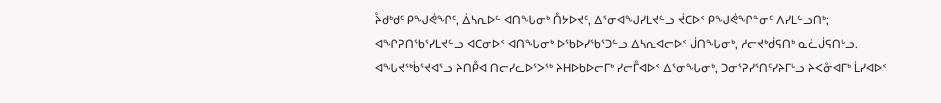ᔧᑯᒃᑯᑦ ᑭᖑᕚᖏᑦ, ᐄᓴᕆᐅᓪ ᐊᑎᖓᓂᒃ ᑍᔭᐅᔪᑦ, ᐃᕐᓂᐊᖑᓯᒪᔪᓪᓗ ᔫᑕᐅᑉ ᑭᖑᕚᖏᓐᓂᑦ ᐱᓯᒪᓪᓗᑎᒃ; ᐊᖏᕈᑎᖃᕐᓯᒪᔪᓪᓗ ᐊᑕᓂᐅᑉ ᐊᑎᖓᓂᒃ ᐅᖃᐅᓯᖃᕐᑐᓪᓗ ᐃᓴᕆᐊᓕᐅᑉ ᒎᑎᖓᓂᒃ, ᓱᓕᔪᒃᑰᕋᑎᒃ ᓇᓛᒎᕋᑎᒡᓗ.
ᐊᖓᔪᖅᑳᕐᔪᐊᕐᓗ ᔨᑎᑬᐊ ᑎᓕᓯᓚᐅᕐᐳᖅ ᔨᕼᐅᑲᐅᓕᒥᒃ ᓯᓕᒤᐊᐅᑉ ᐃᕐᓂᖓᓂᒃ, ᑐᓂᕐᕈᓯᕐᑎᑦᓯᔨᒥᒡᓗ ᔨᐸᓁᐊᒥᒃ ᒫᓯᐊᐅᑉ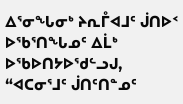ᐃᕐᓂᖓᓂᒃ ᔨᕆᒤᐊᒧᑦ ᒎᑎᐅᑉ ᐅᖃᕐᑎᖓᓄᑦ ᐃᒫᒃ ᐅᖃᐅᑎᔭᐅᖁᓪᓗᒍ, “ᐊᑕᓂᕐᒧᑦ ᒎᑎᑦᑎᓐᓄᑦ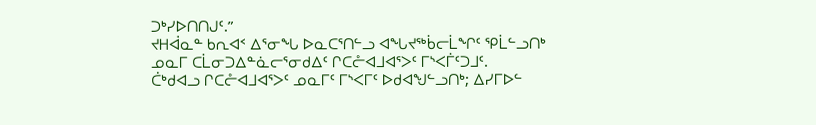ᑐᒃᓯᐅᑎᑎᒍᑦ.”
ᔪᕼᐋᓇᓐ ᑲᕆᐊᑉ ᐃᕐᓂᖓ ᐅᓇᑕᕐᑎᓪᓗ ᐊᖓᔪᖅᑳᓕᒫᖏᑦ ᕿᒫᓪᓗᑎᒃ ᓄᓇᒥ ᑕᒫᓂᑐᐃᓐᓈᓕᕐᓂᑯᐃᑦ ᒋᑕᓔᐊᒧᐊᕐᐳᑦ ᒥᔅᐸᒦᑦᑐᒧᑦ.
ᑖᒃᑯᐊᓗ ᒋᑕᓔᐊᒧᐊᕐᐳᑦ ᓄᓇᒥᑦ ᒥᔅᐸᒥᑦ ᐅᑯᐊᖑᓪᓗᑎᒃ; ᐃᓯᒥᐅᓪ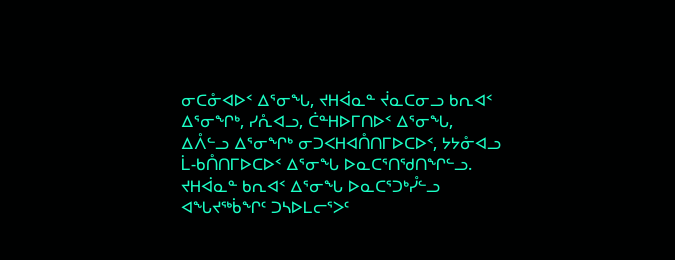ᓂᑕᓁᐊᐅᑉ ᐃᕐᓂᖓ, ᔪᕼᐋᓇᓐ ᔫᓇᑕᓂᓗ ᑲᕆᐊᑉ ᐃᕐᓂᖏᒃ, ᓯᕅᐊᓗ, ᑖᓐᕼᐅᒥᑎᐅᑉ ᐃᕐᓂᖓ, ᐃᐰᓪᓗ ᐃᕐᓂᖏᒃ ᓂᑐᐸᕼᐊᑍᑎᒥᐅᑕᐅᑉ, ᔭᔭᓁᐊᓗ ᒫ-ᑲᑍᑎᒥᐅᑕᐅᑉ ᐃᕐᓂᖓ ᐅᓇᑕᕐᑎᖁᑎᖏᓪᓗ.
ᔪᕼᐋᓇᓐ ᑲᕆᐊᑉ ᐃᕐᓂᖓ ᐅᓇᑕᕐᑐᒃᓮᓪᓗ ᐊᖓᔪᖅᑳᖏᑦ ᑐᓴᐅᒪᓕᕐᐳᑦ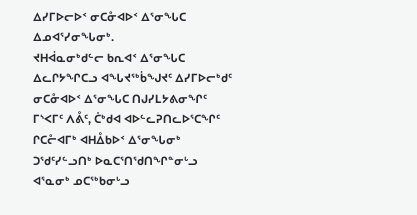ᐃᓯᒥᐅᓕᐅᑉ ᓂᑕᓁᐊᐅᑉ ᐃᕐᓂᖓᑕ ᐃᓄᐊᕐᓯᓂᖓᓂᒃ.
ᔪᕼᐋᓇᓂᒃᑯᓪᓕ ᑲᕆᐊᑉ ᐃᕐᓂᖓᑕ ᐃᓚᒋᔭᖏᑕᓗ ᐊᖓᔪᖅᑳᖑᔪᑦ ᐃᓯᒥᐅᓕᒃᑯᑦ ᓂᑕᓁᐊᐅᑉ ᐃᕐᓂᖓᑕ ᑎᒍᓯᒪᔭᕕᓂᖏᑦ ᒥᔅᐸᒥᑦ ᐱᕔᑦ, ᑖᒃᑯᐊ ᐊᐅᓪᓚᕈᑎᓚᐅᕐᑕᖏᑦ ᒋᑕᓔᐊᒥᒃ ᐊᕼᐂᑲᐅᑉ ᐃᕐᓂᖓᓂᒃ ᑐᖁᑦᓯᓪᓗᑎᒃ ᐅᓇᑕᕐᑎᖁᑎᖏᓐᓂᒡᓗ ᐊᕐᓇᓂᒃ ᓄᑕᖅᑲᓂᒡᓗ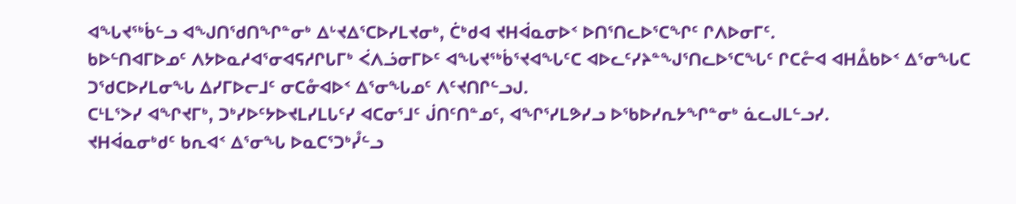ᐊᖓᔪᖅᑳᓪᓗ ᐊᖑᑎᖁᑎᖏᓐᓂᒃ ᐃᒡᔪᐃᕐᑕᐅᓯᒪᔪᓂᒃ, ᑖᒃᑯᐊ ᔪᕼᐋᓇᓂᐅᑉ ᐅᑎᕐᑎᓚᐅᕐᑕᖏᑦ ᒋᐱᐅᓂᒥᑦ.
ᑲᐅᓪᑎᐊᒥᐅᓄᑦ ᐱᔭᐅᓇᓱᐊᕐᓂᐊᕋᓱᒋᒐᒥᒃ ᐹᐱᓘᓂᒥᐅᑦ ᐊᖓᔪᖅᑳᕐᔪᐊᖓᑦᑕ ᐊᐅᓚᑦᓯᔨᓐᖑᕐᑎᓚᐅᕐᑕᖓᑦ ᒋᑕᓔᐊ ᐊᕼᐂᑲᐅᑉ ᐃᕐᓂᖓᑕ ᑐᖁᑕᐅᓯᒪᓂᖓ ᐃᓯᒥᐅᓕᒧᑦ ᓂᑕᓁᐊᐅᑉ ᐃᕐᓂᖓᓄᑦ ᐱᑦᔪᑎᒋᓪᓗᒍ.
ᑕᒻᒪᕐᐳᓯ ᐊᖏᔪᒥᒃ, ᑐᒃᓯᐅᑦᔭᐅᔪᒪᓯᒪᒐᑦᓯ ᐊᑕᓂᕐᒧᑦ ᒎᑎᑦᑎᓐᓄᑦ, ᐊᖏᕐᓯᒪᕗᓯᓗ ᐅᖃᐅᓯᕆᔭᖏᓐᓂᒃ ᓈᓚᒍᒪᓪᓗᓯ.
ᔪᕼᐋᓇᓂᒃᑯᑦ ᑲᕆᐊᑉ ᐃᕐᓂᖓ ᐅᓇᑕᕐᑐᒃᓮᓪᓗ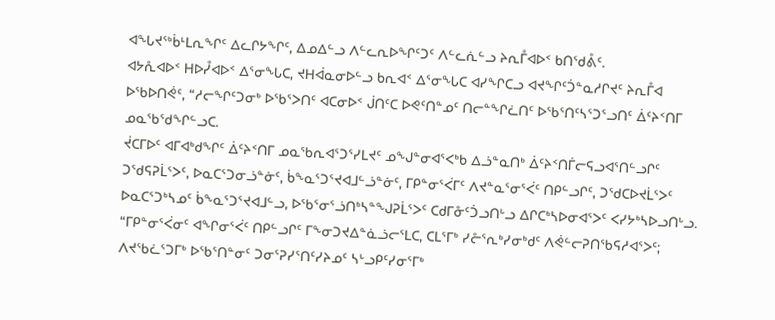ᐊᖓᔪᖅᑳᒻᒪᕆᖏᑦ ᐃᓚᒋᔭᖏᑦ, ᐃᓄᐃᓪᓗ ᐱᓪᓚᕆᐅᖏᑦᑐᑦ ᐱᓪᓚᕇᓪᓗ ᔨᕆᒤᐊᐅᑉ ᑲᑎᖁᕔᑦ.
ᐊᔭᕅᐊᐅᑉ ᕼᐅᓮᐊᐅᑉ ᐃᕐᓂᖓᑕ, ᔪᕼᐋᓇᓂᐅᓪᓗ ᑲᕆᐊᑉ ᐃᕐᓂᖓᑕ ᐊᓯᖏᑕᓗ ᐊᔪᖏᑦᑑᓐᓇᓱᒋᔪᑦ ᔨᕆᒤᐊ ᐅᖃᐅᑎᕚᑦ, “ᓱᓕᖏᑦᑐᓂᒃ ᐅᖃᕐᐳᑎᑦ ᐊᑕᓂᐅᑉ ᒎᑎᑦᑕ ᐅᕙᑦᑎᓐᓄᑦ ᑎᓕᓐᖏᓛᑎᑦ ᐅᖃᕐᑎᑦᓴᕐᑐᕐᓗᑎᑦ ᐄᑦᔨᑉᑎᒥ ᓄᓇᖃᖁᖏᓪᓗᑕ.
ᔫᑕᒥᐅᑦ ᐊᒥᐊᒃᑯᖏᑦ ᐄᑦᔨᑉᑎᒥ ᓄᓇᖃᕆᐊᕐᑐᕐᓯᒪᔪᑦ ᓄᖑᓐᓂᐊᕐᐸᒃᑲ ᐃᓘᓐᓇᑎᒃ ᐄᑦᔨᑉᑎᒦᓕᕋᓗᐊᕐᑎᓪᓗᒋᑦ ᑐᖁᕋᕈᒫᕐᐳᑦ, ᐅᓇᑕᕐᑐᓂᓘᓐᓃᑦ, ᑳᖕᓇᕐᑐᕐᔪᐊᒧᓪᓘᓐᓃᑦ, ᒥᑭᓐᓂᕐᐹᒥᑦ ᐱᔪᓐᓇᕐᓂᕐᐹᑦ ᑎᑭᓪᓗᒋᑦ, ᑐᖁᑕᐅᔪᒫᕐᐳᑦ ᐅᓇᑕᕐᑐᒃᓴᓄᑦ ᑳᖕᓇᕐᑐᕐᔪᐊᒧᓪᓗ, ᐅᖃᕐᓂᕐᓘᑎᒃᓴᓐᖑᕈᒫᕐᐳᑦ ᑕᑯᒥᓁᑦᑑᓗᑎᒡᓗ ᐃᒋᑕᒃᓴᐅᓂᐊᕐᐳᑦ ᐸᓯᔭᒃᓴᐅᓗᑎᒡᓗ.
“ᒥᑭᓐᓂᕐᐹᓂᑦ ᐊᖏᓂᕐᐹᑦ ᑎᑭᓪᓗᒋᑦ ᒥᖕᓂᑐᔪᐃᓐᓈᓘᓕᕐᒪᑕ, ᑕᒪᕐᒥᒃ ᓯᓔᕐᕆᒃᓯᓂᒃᑯᑦ ᐱᕚᓪᓕᕈᑎᖃᕋᓱᐊᕐᐳᑦ; ᐱᔪᖃᓛᕐᑐᒥᒃ ᐅᖃᕐᑎᓐᓂᑦ ᑐᓂᕐᕈᓯᕐᑎᑦᓯᔨᓄᑦ ᓴᒡᓗᑭᑦᓯᓂᕐᒥᒃ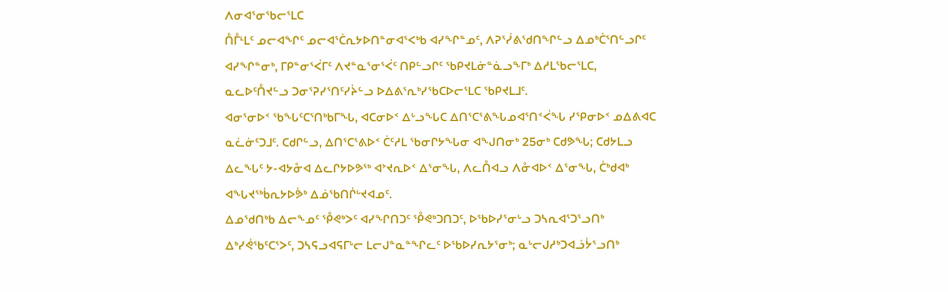ᐱᓂᐊᕐᓂᖃᓕᕐᒪᑕ
ᑍᒤᒻᒪᑦ ᓄᓕᐊᖏᑦ ᓄᓕᐊᕐᑖᕆᔭᐅᑎᓐᓂᐊᕐᐸᒃᑲ ᐊᓯᖏᓐᓄᑦ, ᐱᕈᕐᓰᕕᖁᑎᖏᓪᓗ ᐃᓄᒃᑖᕐᑎᓪᓗᒋᑦ ᐊᓯᖏᓐᓂᒃ, ᒥᑭᓐᓂᕐᐹᒥᑦ ᐱᔪᓐᓇᕐᓂᕐᐹᑦ ᑎᑭᓪᓗᒋᑦ ᖃᑭᔪᒪᓃᓐᓈᓗᖕᒥᒃ ᐃᓱᒪᖃᓕᕐᒪᑕ, ᓇᓚᐅᑦᑍᔪᓪᓗ ᑐᓂᕐᕈᓯᕐᑎᑦᓯᔩᓪᓗ ᐅᐃᕕᕐᕆᒃᓯᖃᑕᐅᓕᕐᒪᑕ ᖃᑭᔪᒪᒧᑦ.
ᐊᓂᕐᓂᐅᑉ ᖃᖓᑦᑕᕐᑎᒃᑲᒥᖓ, ᐊᑕᓂᐅᑉ ᐃᒡᓗᖓᑕ ᐃᑎᕐᑕᕐᕕᖓᓄᐊᕐᑎᑉᐹᖓ ᓯᕿᓂᐅᑉ ᓄᐃᕕᐊᑕ ᓇᓛᓃᑦᑐᒧᑦ. ᑕᑯᒋᓪᓗ, ᐃᑎᕐᑕᕐᕕᐅᑉ ᑖᑦᓱᒪ ᖃᓂᒋᔭᖓᓂ ᐊᖑᑎᓂᒃ 25ᓂᒃ ᑕᑯᕗᖓ; ᑕᑯᔭᒪᓗ ᐃᓚᖓᑦ ᔭ-ᐊᔭᓁᐊ ᐃᓚᒋᔭᐅᕗᖅ ᐊᔾᔪᕆᐅᑉ ᐃᕐᓂᖓ, ᐱᓚᑍᐊᓗ ᐱᓁᐊᐅᑉ ᐃᕐᓂᖓ, ᑖᒃᑯᐊᒃ ᐊᖓᔪᖅᑳᕆᔭᐅᕘᒃ ᐃᓅᖃᑎᒌᒡᔪᐊᓄᑦ.
ᐃᓄᖁᑎᒃᑲ ᐃᓕᖕᓄᑦ ᕾᕙᒃᐳᑦ ᐊᓯᖏᑎᑐᑦ ᕾᕙᒃᑐᑎᑐᑦ, ᐅᖃᐅᓯᕐᓂᒡᓗ ᑐᓴᕆᐊᕐᑐᕐᓗᑎᒃ ᐃᒃᓯᕚᖃᑦᑕᕐᐳᑦ, ᑐᓴᕋᓗᐊᕋᒥᒡᓕ ᒪᓕᒍᓐᓇᓐᖏᓚᑦ ᐅᖃᐅᓯᕆᔭᕐᓂᒃ; ᓇᒡᓕᒍᓱᒃᑐᐊᓘᔮᕐᓗᑎᒃ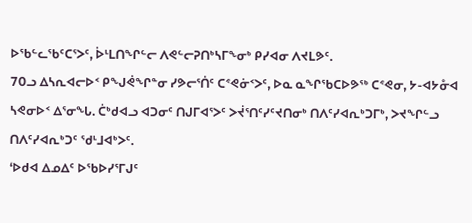ᐅᖃᓪᓚᖃᑦᑕᕐᐳᑦ, ᐆᒻᒪᑎᖏᓪᓕ ᐱᕙᓪᓕᕈᑎᒃᓴᒥᖕᓂᒃ ᑭᓯᐊᓂ ᐱᔪᒪᕗᑦ.
70ᓗ ᐃᓴᕆᐊᓕᐅᑉ ᑭᖑᕚᖏᓐᓂ ᓯᕗᓕᕐᑏᑦ ᑕᕝᕙᓃᑉᐳᑦ, ᐅᓇ ᓇᖏᖃᑕᐅᕗᖅ ᑕᕝᕙᓂ, ᔭ-ᐊᔭᓁᐊ ᓴᕙᓂᐅᑉ ᐃᕐᓂᖓ. ᑖᒃᑯᐊᓗ ᐊᑐᓂᑦ ᑎᒍᒥᐊᕐᐳᑦ ᐳᔫᕐᑎᑦᓯᑦᔪᑎᓂᒃ ᑎᐱᑦᓯᐊᕆᒃᑐᒥᒃ, ᐳᔪᖏᓪᓗ ᑎᐱᑦᓯᐊᕆᒃᑐᑦ ᖁᒻᒧᐊᒃᐳᑦ.
‘ᐅᑯᐊ ᐃᓄᐃᑦ ᐅᖃᐅᓯᕐᒥᒍᑦ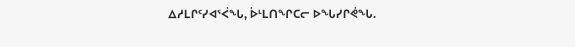ᐃᓱᒪᒋᑦᓯᐊᕐᐹᖓ, ᐆᒻᒪᑎᖏᑕᓕ ᐅᖓᓯᒋᕚᖓ.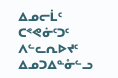ᐃᓄᓕᒫᑦ ᑕᕝᕙᓃᑦᑐᑦ ᐱᓪᓚᕆᐅᔪᑦ ᐃᓄᑐᐃᓐᓁᓪᓗ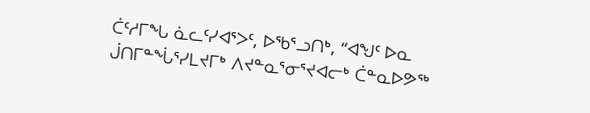ᑖᑦᓱᒥᖓ ᓈᓚᑦᓯᐊᕐᐳᑦ, ᐅᖃᕐᓗᑎᒃ, “ᐊᖑᑦ ᐅᓇ ᒎᑎᒥᓐᖔᕐᓯᒪᔪᒥᒃ ᐱᔪᓐᓇᕐᓂᕐᔪᐊᓕᒃ ᑖᓐᓇᐅᕗᖅ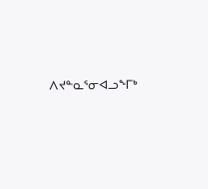ᐱᔪᓐᓇᕐᓂᐊᓗᖕᒥᒃ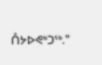ᑍᔭᐅᕙᒃᑐᖅ.”